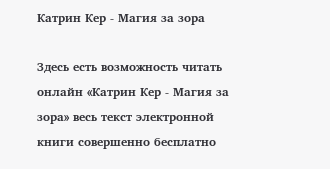Катрин Кер - Магия за зора

Здесь есть возможность читать онлайн «Катрин Кер - Магия за зора» весь текст электронной книги совершенно бесплатно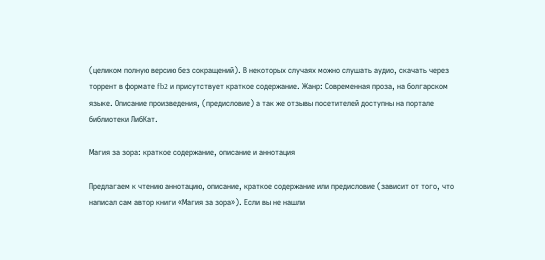(целиком полную версию без сокращений). В некоторых случаях можно слушать аудио, скачать через торрент в формате fb2 и присутствует краткое содержание. Жанр: Современная проза, на болгарском языке. Описание произведения, (предисловие) а так же отзывы посетителей доступны на портале библиотеки ЛибКат.

Магия за зора: краткое содержание, описание и аннотация

Предлагаем к чтению аннотацию, описание, краткое содержание или предисловие (зависит от того, что написал сам автор книги «Магия за зора»). Если вы не нашли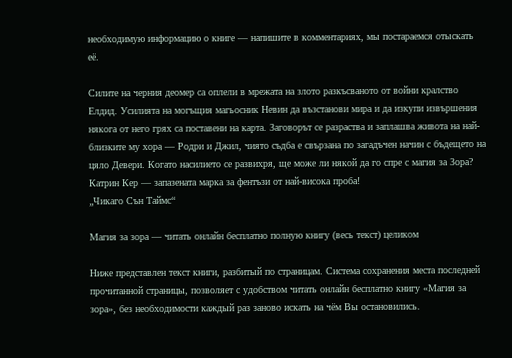необходимую информацию о книге — напишите в комментариях, мы постараемся отыскать её.

Силите на черния деомер са оплели в мрежата на злото разкъсваното от войни кралство Елдид. Усилията на могъщия магьосник Невин да възстанови мира и да изкупи извършения някога от него грях са поставени на карта. Заговорът се разраства и заплашва живота на най-близките му хора — Родри и Джил, чиято съдба е свързана по загадъчен начин с бъдещето на цяло Девери. Когато насилието се развихря, ще може ли някой да го спре с магия за Зора?
Катрин Кер — запазената марка за фентъзи от най-висока проба!
„Чикаго Сън Таймс“

Магия за зора — читать онлайн бесплатно полную книгу (весь текст) целиком

Ниже представлен текст книги, разбитый по страницам. Система сохранения места последней прочитанной страницы, позволяет с удобством читать онлайн бесплатно книгу «Магия за зора», без необходимости каждый раз заново искать на чём Вы остановились.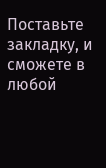Поставьте закладку, и сможете в любой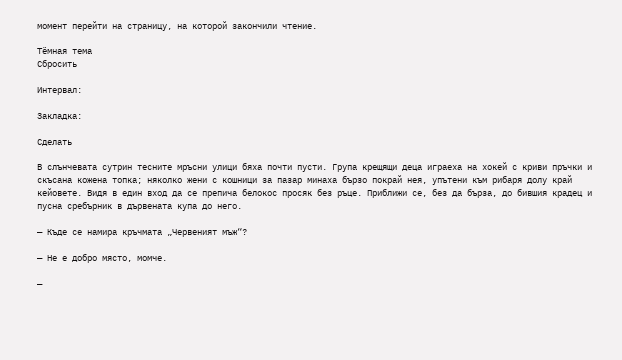момент перейти на страницу, на которой закончили чтение.

Тёмная тема
Сбросить

Интервал:

Закладка:

Сделать

В слънчевата сутрин тесните мръсни улици бяха почти пусти. Група крещящи деца играеха на хокей с криви пръчки и скъсана кожена топка; няколко жени с кошници за пазар минаха бързо покрай нея, упътени към рибаря долу край кейовете. Видя в един вход да се препича белокос просяк без ръце. Приближи се, без да бърза, до бившия крадец и пусна сребърник в дървената купа до него.

— Къде се намира кръчмата „Червеният мъж“?

— Не е добро място, момче.

—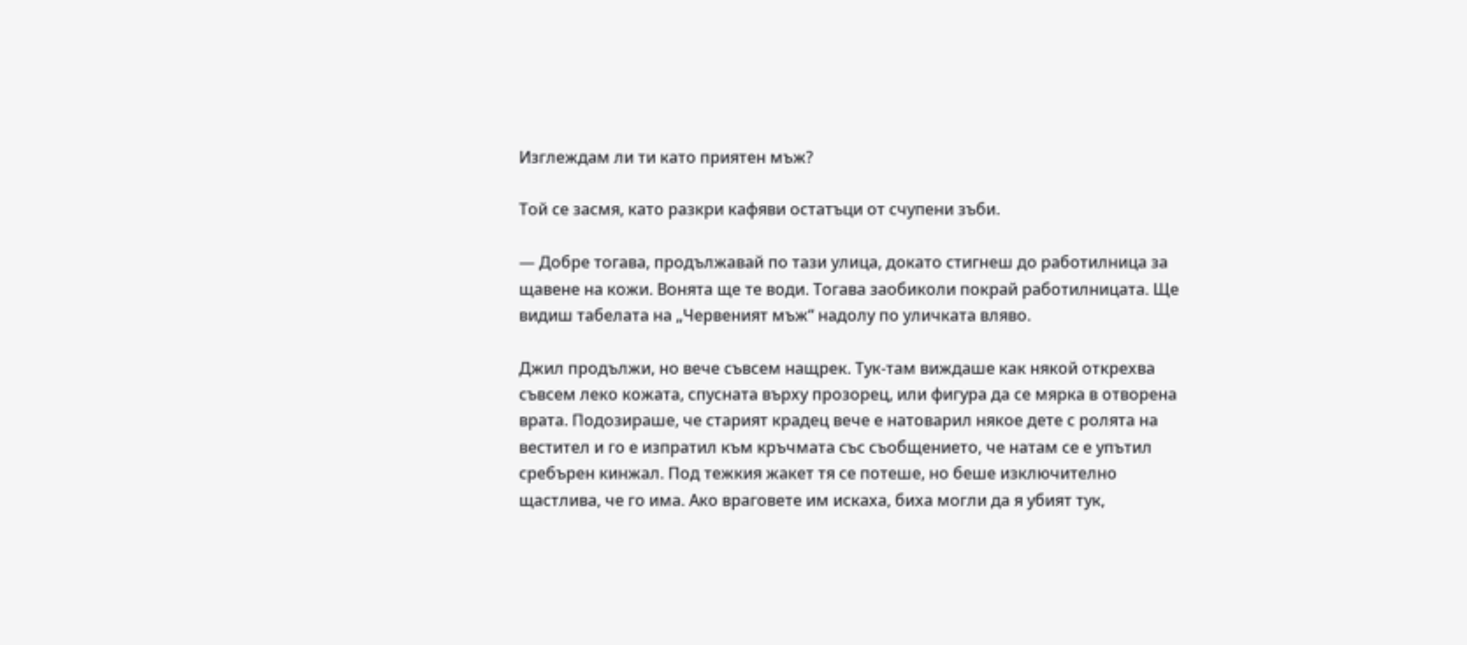Изглеждам ли ти като приятен мъж?

Той се засмя, като разкри кафяви остатъци от счупени зъби.

— Добре тогава, продължавай по тази улица, докато стигнеш до работилница за щавене на кожи. Вонята ще те води. Тогава заобиколи покрай работилницата. Ще видиш табелата на „Червеният мъж“ надолу по уличката вляво.

Джил продължи, но вече съвсем нащрек. Тук-там виждаше как някой открехва съвсем леко кожата, спусната върху прозорец, или фигура да се мярка в отворена врата. Подозираше, че старият крадец вече е натоварил някое дете с ролята на вестител и го е изпратил към кръчмата със съобщението, че натам се е упътил сребърен кинжал. Под тежкия жакет тя се потеше, но беше изключително щастлива, че го има. Ако враговете им искаха, биха могли да я убият тук,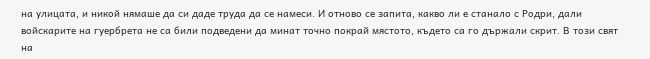на улицата, и никой нямаше да си даде труда да се намеси. И отново се запита, какво ли е станало с Родри, дали войскарите на гуербрета не са били подведени да минат точно покрай мястото, където са го държали скрит. В този свят на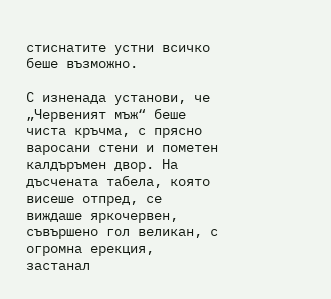стиснатите устни всичко беше възможно.

С изненада установи, че „Червеният мъж“ беше чиста кръчма, с прясно варосани стени и пометен калдъръмен двор. На дъсчената табела, която висеше отпред, се виждаше яркочервен, съвършено гол великан, с огромна ерекция, застанал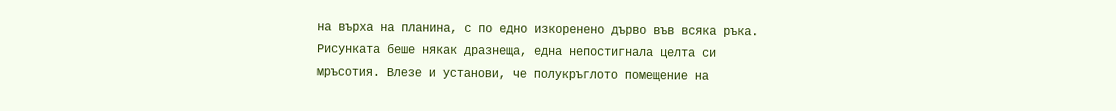на върха на планина, с по едно изкоренено дърво във всяка ръка. Рисунката беше някак дразнеща, една непостигнала целта си мръсотия. Влезе и установи, че полукръглото помещение на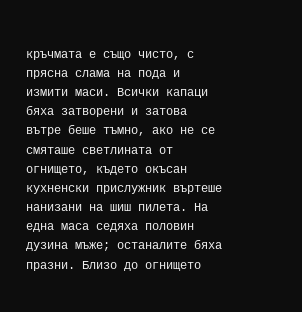кръчмата е също чисто, с прясна слама на пода и измити маси. Всички капаци бяха затворени и затова вътре беше тъмно, ако не се смяташе светлината от огнището, където окъсан кухненски прислужник въртеше нанизани на шиш пилета. На една маса седяха половин дузина мъже; останалите бяха празни. Близо до огнището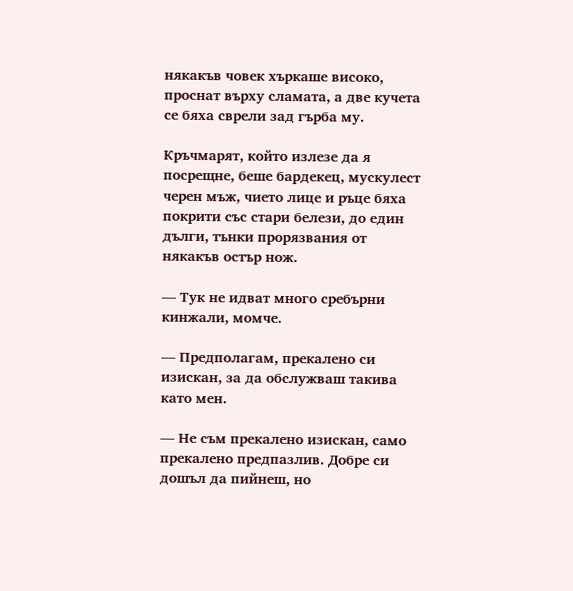някакъв човек хъркаше високо, проснат върху сламата, а две кучета се бяха сврели зад гърба му.

Кръчмарят, който излезе да я посрещне, беше бардекец, мускулест черен мъж, чието лице и ръце бяха покрити със стари белези, до един дълги, тънки прорязвания от някакъв остър нож.

— Тук не идват много сребърни кинжали, момче.

— Предполагам, прекалено си изискан, за да обслужваш такива като мен.

— Не съм прекалено изискан, само прекалено предпазлив. Добре си дошъл да пийнеш, но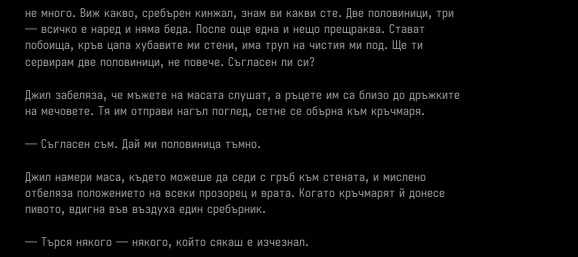не много. Виж какво, сребърен кинжал, знам ви какви сте. Две половиници, три — всичко е наред и няма беда. После още една и нещо прещраква. Стават побоища, кръв цапа хубавите ми стени, има труп на чистия ми под. Ще ти сервирам две половиници, не повече. Съгласен ли си?

Джил забеляза, че мъжете на масата слушат, а ръцете им са близо до дръжките на мечовете. Тя им отправи нагъл поглед, сетне се обърна към кръчмаря.

— Съгласен съм. Дай ми половиница тъмно.

Джил намери маса, където можеше да седи с гръб към стената, и мислено отбеляза положението на всеки прозорец и врата. Когато кръчмарят й донесе пивото, вдигна във въздуха един сребърник.

— Търся някого — някого, който сякаш е изчезнал.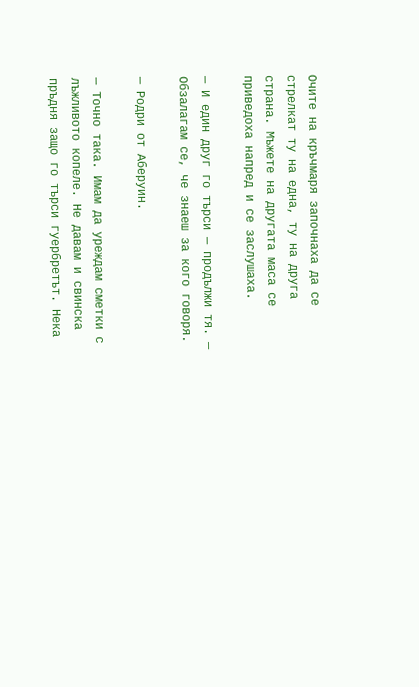Очите на кръчмаря започнаха да се стрелкат ту на една, ту на друга страна. Мъжете на другата маса се приведоха напред и се заслушаха.

— И един друг го търси — продължи тя. — Обзалагам се, че знаеш за кого говоря.

— Родри от Аберуин.

— Точно така. Имам да уреждам сметки с лъжливото копеле. Не давам и свинска пръдня защо го търси гуербретът. Нека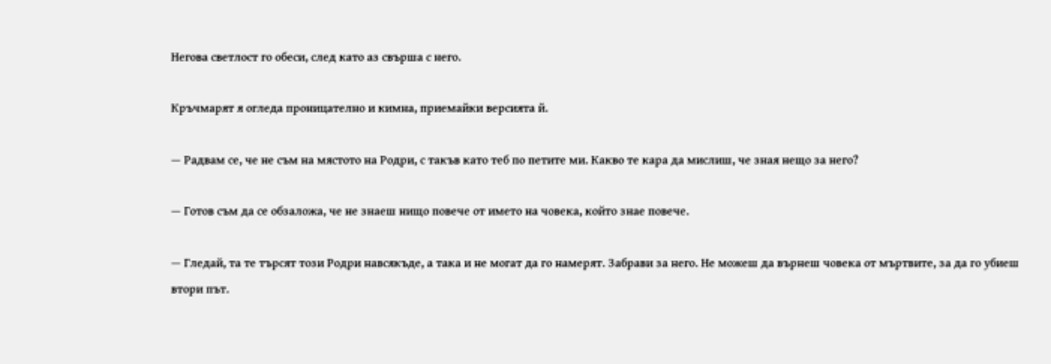Негова светлост го обеси, след като аз свърша с него.

Кръчмарят я огледа проницателно и кимна, приемайки версията й.

— Радвам се, че не съм на мястото на Родри, с такъв като теб по петите ми. Какво те кара да мислиш, че зная нещо за него?

— Готов съм да се обзаложа, че не знаеш нищо повече от името на човека, който знае повече.

— Гледай, та те търсят този Родри навсякъде, а така и не могат да го намерят. Забрави за него. Не можеш да върнеш човека от мъртвите, за да го убиеш втори път.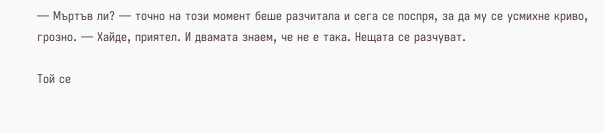— Мъртъв ли? — точно на този момент беше разчитала и сега се поспря, за да му се усмихне криво, грозно. — Хайде, приятел. И двамата знаем, че не е така. Нещата се разчуват.

Той се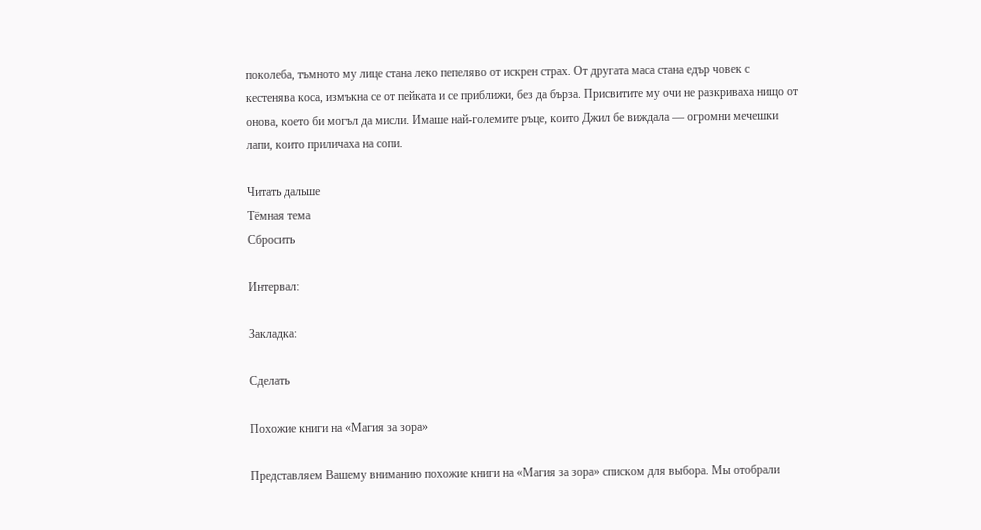поколеба, тъмното му лице стана леко пепеляво от искрен страх. От другата маса стана едър човек с кестенява коса, измъкна се от пейката и се приближи, без да бърза. Присвитите му очи не разкриваха нищо от онова, което би могъл да мисли. Имаше най-големите ръце, които Джил бе виждала — огромни мечешки лапи, които приличаха на сопи.

Читать дальше
Тёмная тема
Сбросить

Интервал:

Закладка:

Сделать

Похожие книги на «Магия за зора»

Представляем Вашему вниманию похожие книги на «Магия за зора» списком для выбора. Мы отобрали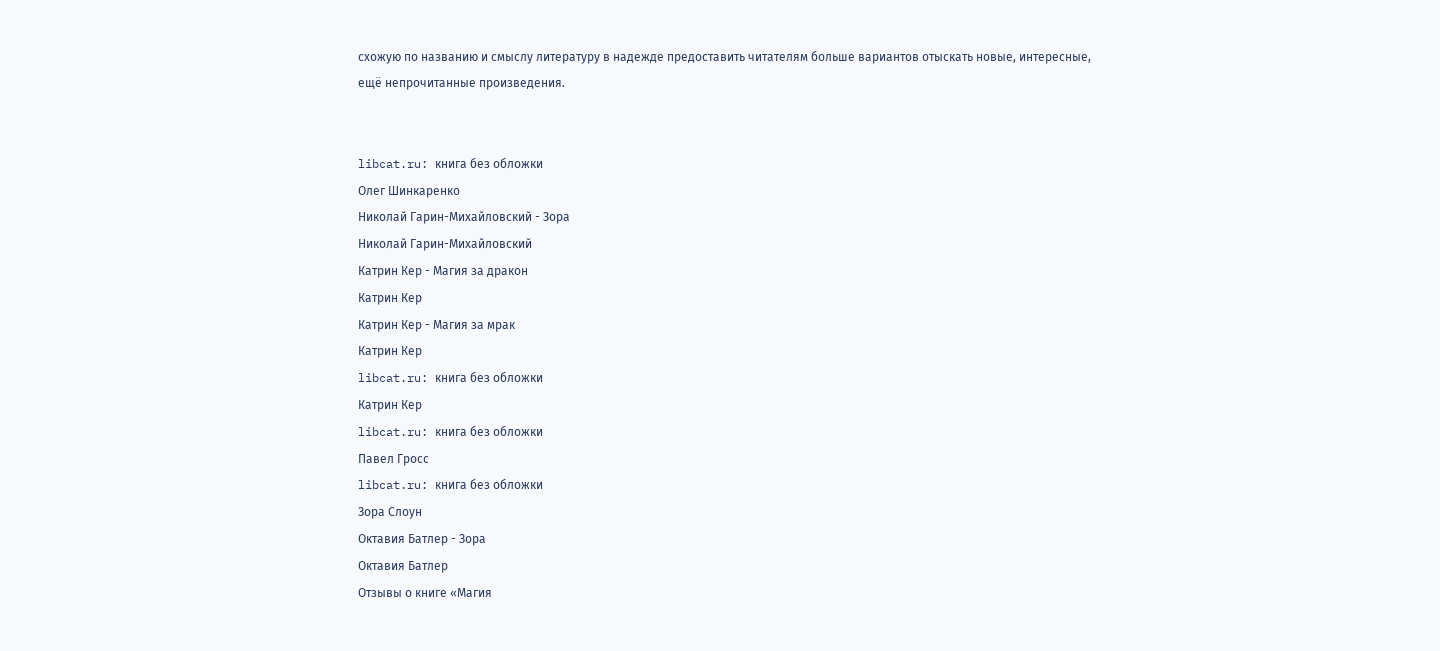схожую по названию и смыслу литературу в надежде предоставить читателям больше вариантов отыскать новые, интересные, ещё непрочитанные произведения.


libcat.ru: книга без обложки
Олег Шинкаренко
Николай Гарин-Михайловский - Зора
Николай Гарин-Михайловский
Катрин Кер - Магия за дракон
Катрин Кер
Катрин Кер - Магия за мрак
Катрин Кер
libcat.ru: книга без обложки
Катрин Кер
libcat.ru: книга без обложки
Павел Гросс
libcat.ru: книга без обложки
Зора Слоун
Октавия Батлер - Зора
Октавия Батлер
Отзывы о книге «Магия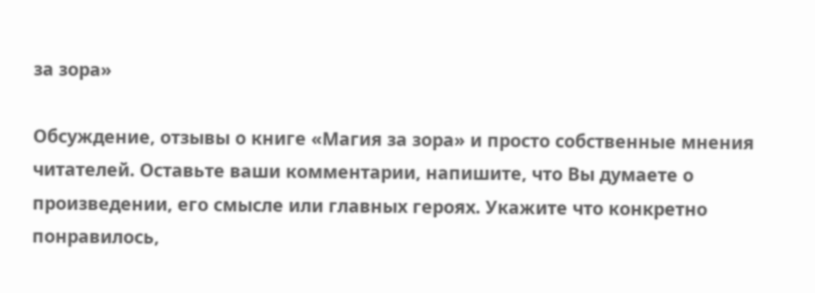за зора»

Обсуждение, отзывы о книге «Магия за зора» и просто собственные мнения читателей. Оставьте ваши комментарии, напишите, что Вы думаете о произведении, его смысле или главных героях. Укажите что конкретно понравилось,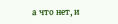а что нет, и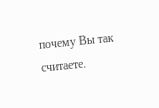почему Вы так считаете.